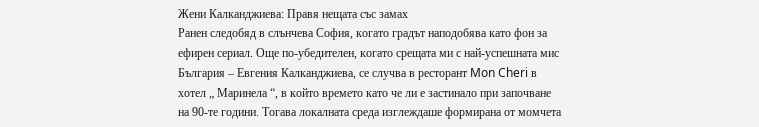Жени Калканджиева: Правя нещата със замах
Ранен следобяд в слънчева София, когато градът наподобява като фон за ефирен сериал. Още по-убедителен, когато срещата ми с най-успешната мис България – Евгения Калканджиева, се случва в ресторант Mon Cheri в хотел „ Маринела “, в който времето като че ли е застинало при започване на 90-те години. Тогава локалната среда изглеждаше формирана от момчета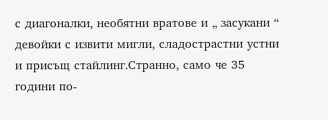с диагоналки, необятни вратове и „ засукани “ девойки с извити мигли, сладострастни устни и присъщ стайлинг.Странно, само че 35 години по-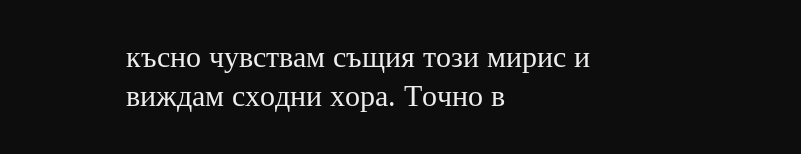късно чувствам същия този мирис и виждам сходни хора. Точно в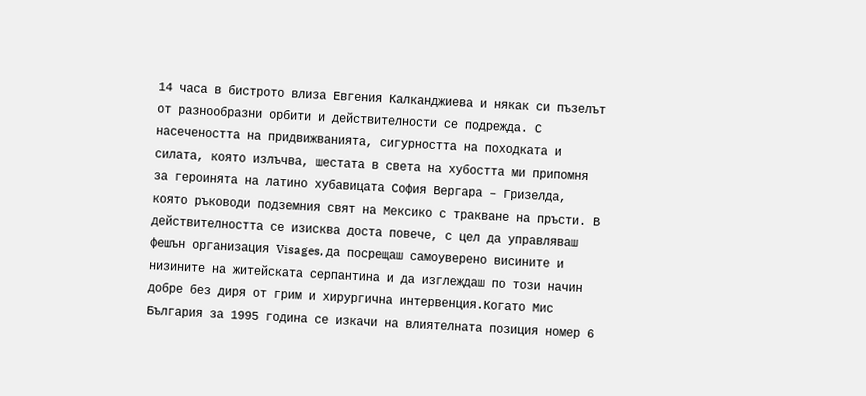14 часа в бистрото влиза Евгения Калканджиева и някак си пъзелът от разнообразни орбити и действителности се подрежда. С насечеността на придвижванията, сигурността на походката и силата, която излъчва, шестата в света на хубостта ми припомня за героинята на латино хубавицата София Вергара – Гризелда, която ръководи подземния свят на Мексико с тракване на пръсти. В действителността се изисква доста повече, с цел да управляваш фешън организация Visages, да посрещаш самоуверено висините и низините на житейската серпантина и да изглеждаш по този начин добре без диря от грим и хирургична интервенция.Когато Мис България за 1995 година се изкачи на влиятелната позиция номер 6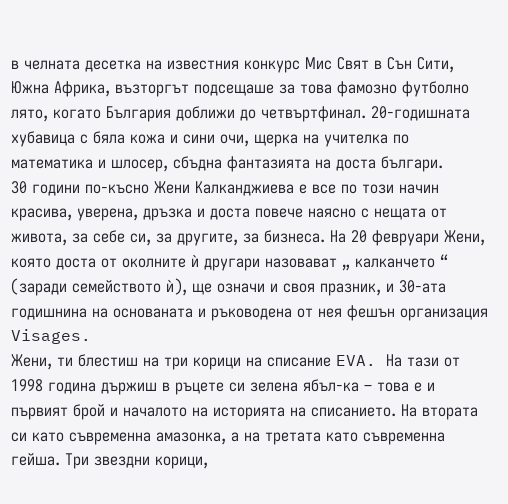в челната десетка на известния конкурс Мис Свят в Сън Сити, Южна Африка, възторгът подсещаше за това фамозно футболно лято, когато България доближи до четвъртфинал. 20-годишната хубавица с бяла кожа и сини очи, щерка на учителка по математика и шлосер, сбъдна фантазията на доста българи.
30 години по-късно Жени Калканджиева е все по този начин красива, уверена, дръзка и доста повече наясно с нещата от живота, за себе си, за другите, за бизнеса. На 20 февруари Жени, която доста от околните ѝ другари назовават „ калканчето “ (заради семейството ѝ), ще означи и своя празник, и 30-ата годишнина на основаната и ръководена от нея фешън организация Visages.
Жени, ти блестиш на три корици на списание EVA. На тази от 1998 година държиш в ръцете си зелена ябъл-ка – това е и първият брой и началото на историята на списанието. На втората си като съвременна амазонка, а на третата като съвременна гейша. Три звездни корици,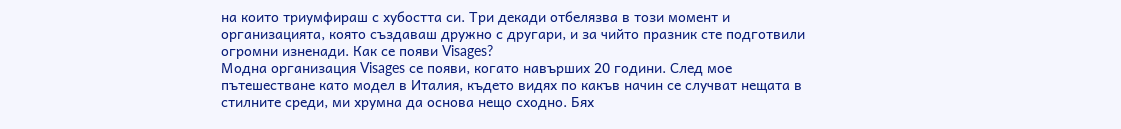на които триумфираш с хубостта си. Три декади отбелязва в този момент и организацията, която създаваш дружно с другари, и за чийто празник сте подготвили огромни изненади. Как се появи Visages?
Модна организация Visages се появи, когато навърших 20 години. След мое пътешестване като модел в Италия, където видях по какъв начин се случват нещата в стилните среди, ми хрумна да основа нещо сходно. Бях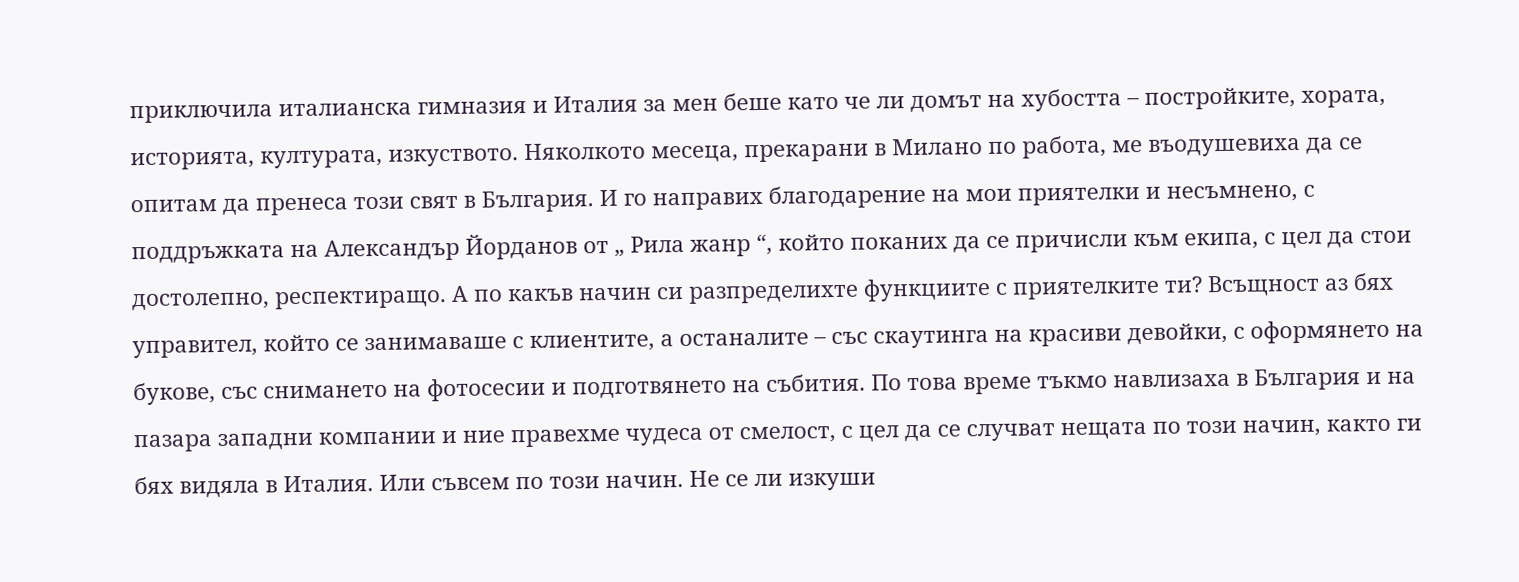приключила италианска гимназия и Италия за мен беше като че ли домът на хубостта – постройките, хората, историята, културата, изкуството. Няколкото месеца, прекарани в Милано по работа, ме въодушевиха да се опитам да пренеса този свят в България. И го направих благодарение на мои приятелки и несъмнено, с поддръжката на Александър Йорданов от „ Рила жанр “, който поканих да се причисли към екипа, с цел да стои достолепно, респектиращо. А по какъв начин си разпределихте функциите с приятелките ти? Всъщност аз бях управител, който се занимаваше с клиентите, а останалите – със скаутинга на красиви девойки, с оформянето на букове, със снимането на фотосесии и подготвянето на събития. По това време тъкмо навлизаха в България и на пазара западни компании и ние правехме чудеса от смелост, с цел да се случват нещата по този начин, както ги бях видяла в Италия. Или съвсем по този начин. Не се ли изкуши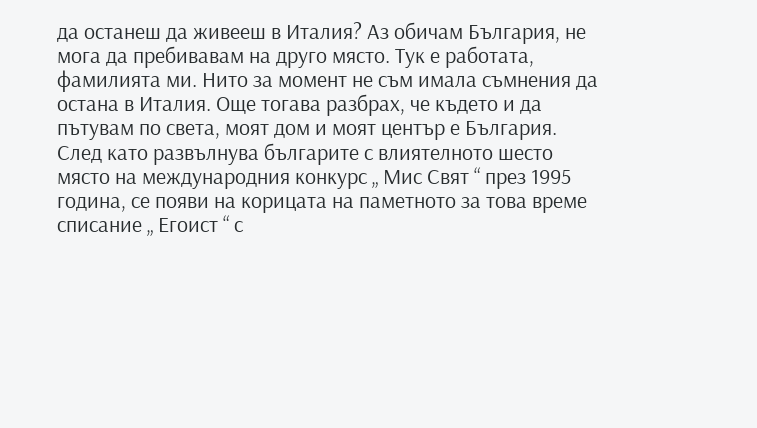да останеш да живееш в Италия? Аз обичам България, не мога да пребивавам на друго място. Тук е работата, фамилията ми. Нито за момент не съм имала съмнения да остана в Италия. Още тогава разбрах, че където и да пътувам по света, моят дом и моят център е България.
След като развълнува българите с влиятелното шесто място на международния конкурс „ Мис Свят “ през 1995 година, се появи на корицата на паметното за това време списание „ Егоист “ с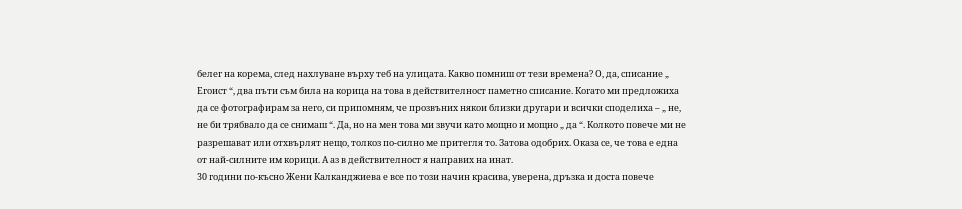белег на корема, след нахлуване върху теб на улицата. Какво помниш от тези времена? О, да, списание „ Егоист “, два пъти съм била на корица на това в действителност паметно списание. Когато ми предложиха да се фотографирам за него, си припомням, че прозвъних някои близки другари и всички споделиха – „ не, не би трябвало да се снимаш “. Да, но на мен това ми звучи като мощно и мощно „ да “. Колкото повече ми не разрешават или отхвърлят нещо, толкоз по-силно ме притегля то. Затова одобрих. Оказа се, че това е една от най-силните им корици. А аз в действителност я направих на инат.
30 години по-късно Жени Калканджиева е все по този начин красива, уверена, дръзка и доста повече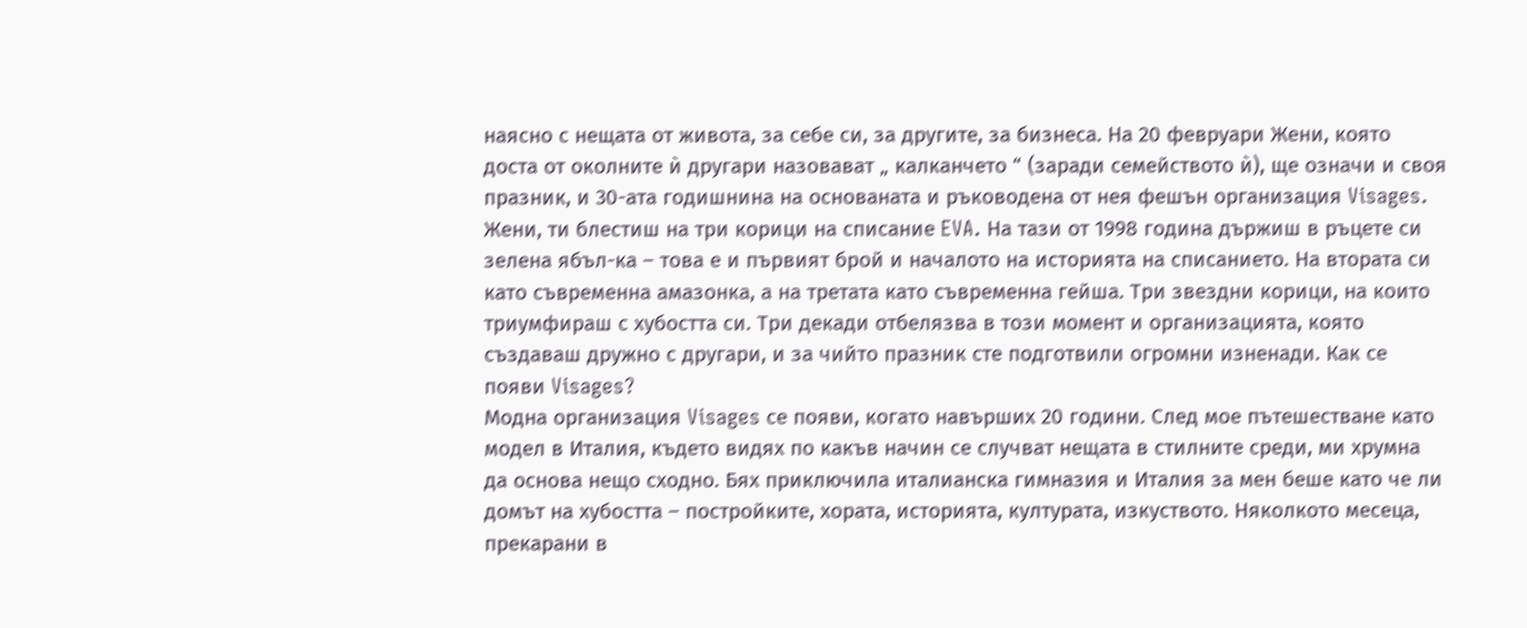наясно с нещата от живота, за себе си, за другите, за бизнеса. На 20 февруари Жени, която доста от околните ѝ другари назовават „ калканчето “ (заради семейството ѝ), ще означи и своя празник, и 30-ата годишнина на основаната и ръководена от нея фешън организация Visages.
Жени, ти блестиш на три корици на списание EVA. На тази от 1998 година държиш в ръцете си зелена ябъл-ка – това е и първият брой и началото на историята на списанието. На втората си като съвременна амазонка, а на третата като съвременна гейша. Три звездни корици, на които триумфираш с хубостта си. Три декади отбелязва в този момент и организацията, която създаваш дружно с другари, и за чийто празник сте подготвили огромни изненади. Как се появи Visages?
Модна организация Visages се появи, когато навърших 20 години. След мое пътешестване като модел в Италия, където видях по какъв начин се случват нещата в стилните среди, ми хрумна да основа нещо сходно. Бях приключила италианска гимназия и Италия за мен беше като че ли домът на хубостта – постройките, хората, историята, културата, изкуството. Няколкото месеца, прекарани в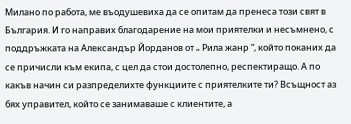Милано по работа, ме въодушевиха да се опитам да пренеса този свят в България. И го направих благодарение на мои приятелки и несъмнено, с поддръжката на Александър Йорданов от „ Рила жанр “, който поканих да се причисли към екипа, с цел да стои достолепно, респектиращо. А по какъв начин си разпределихте функциите с приятелките ти? Всъщност аз бях управител, който се занимаваше с клиентите, а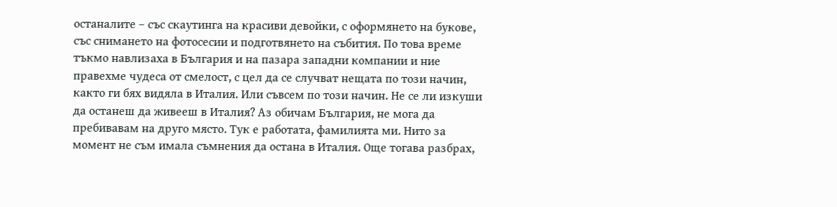останалите – със скаутинга на красиви девойки, с оформянето на букове, със снимането на фотосесии и подготвянето на събития. По това време тъкмо навлизаха в България и на пазара западни компании и ние правехме чудеса от смелост, с цел да се случват нещата по този начин, както ги бях видяла в Италия. Или съвсем по този начин. Не се ли изкуши да останеш да живееш в Италия? Аз обичам България, не мога да пребивавам на друго място. Тук е работата, фамилията ми. Нито за момент не съм имала съмнения да остана в Италия. Още тогава разбрах,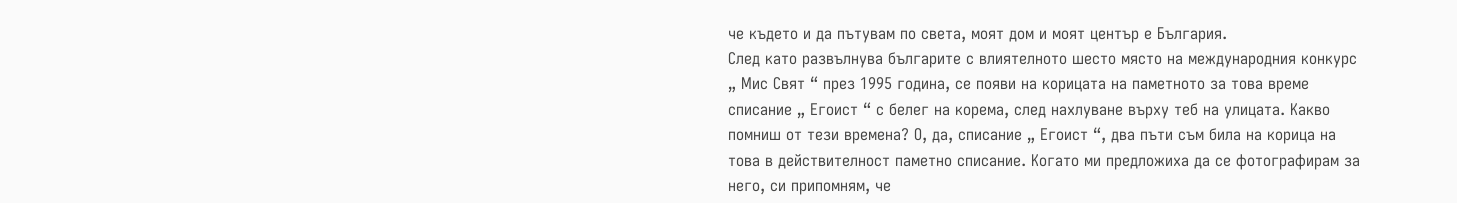че където и да пътувам по света, моят дом и моят център е България.
След като развълнува българите с влиятелното шесто място на международния конкурс „ Мис Свят “ през 1995 година, се появи на корицата на паметното за това време списание „ Егоист “ с белег на корема, след нахлуване върху теб на улицата. Какво помниш от тези времена? О, да, списание „ Егоист “, два пъти съм била на корица на това в действителност паметно списание. Когато ми предложиха да се фотографирам за него, си припомням, че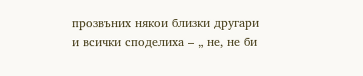прозвъних някои близки другари и всички споделиха – „ не, не би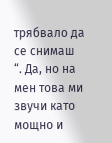трябвало да се снимаш “. Да, но на мен това ми звучи като мощно и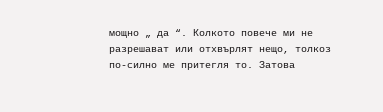мощно „ да “. Колкото повече ми не разрешават или отхвърлят нещо, толкоз по-силно ме притегля то. Затова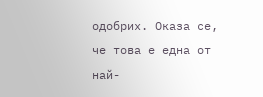одобрих. Оказа се, че това е една от най-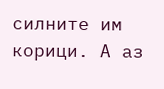силните им корици. А аз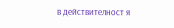в действителност я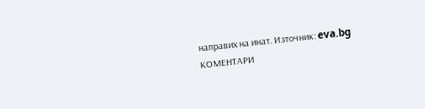направих на инат. Източник: eva.bg
КОМЕНТАРИ